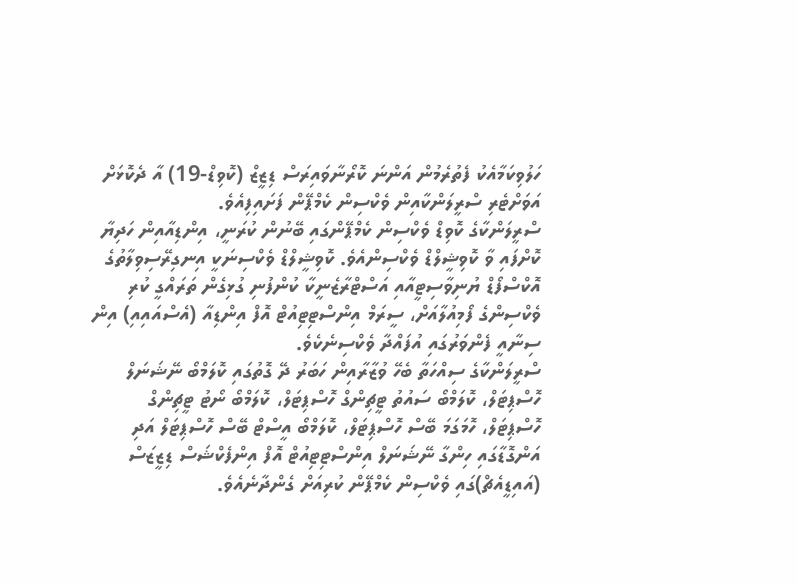ހަލުވިކަމާއެކު ފެތުރެމުން އަންނަ ކޮރޯނާވައިރަސް ޑިޒީޒް (ކޮވިޑް-19) އާ ދެކޮޅަށް އަވަށްޓެރި ސްރީލަންކާއިން ވެކްސިން ކެމްޕޭން ފަށައިފިއެވެ.
ސްރީލަންކާގެ ކޮވިޑް ވެކްސިން ކެމްޕޭންގައި ބޭނުން ކުރަނީ، އިންޑިއާއިން ހަދިޔާ ކޮށްފައި ވާ ކޮވިޝީލްޑް ވެކްސިންއެވެ. ކޮވިޝީލްޑް ވެކްސިނަކީ އިނގިރޭސިވިލާތުގެ އޮކްސްފޯޑް ޔުނިވާސިޓީއާއި އަސްޓްރާޒެނީކާ ކުންފުނި ގުޅިގެން ތަރައްގީ ކުރި ވެކްސިންގެ ފޯމިއުލާއަށް، ސީރަމް އިންސްޓިޓިއުޓް އޮފް އިންޑިއާ (އެސްއައިއި) އިން ސިނާއީ ފެންވަރުގައި އުފައްދާ ވެކްސިނެކެވެ.
ސްރީލަންކާގެ ސިއްހަތާ ބެހޭ ވުޒާރާއިން ހަބަރު ދޭ ގޮތުގައި ކޮލަމްބޯ ނޭޝަނަލް ހޮސްޕިޓަލް، ކޮލަމްބޯ ސައުތު ޓީޗިންގް ހޮސްޕިޓަލް، ކޮލަމްބޯ ނޯޓު ޓީޗިންގް ހޮސްޕިޓަލް، ހޮމަގަމަ ބޭސް ހޮސްޕިޓަލް، ކޮލަމްބޯ އީސްޓް ބޭސް ހޮސްޕިޓަލް އަދި އަންގޮޑާގައި ހިންގާ ނޭޝަނަލް އިންސްޓިޓިއުޓް އޮފް އިންފެކްޝަސް ޑިޒީޒަސް (އައިޑީއެޗް)ގައި ވެކްސިން ކެމްޕޭން ކުރިއަށް ގެންދާނެއެވެ.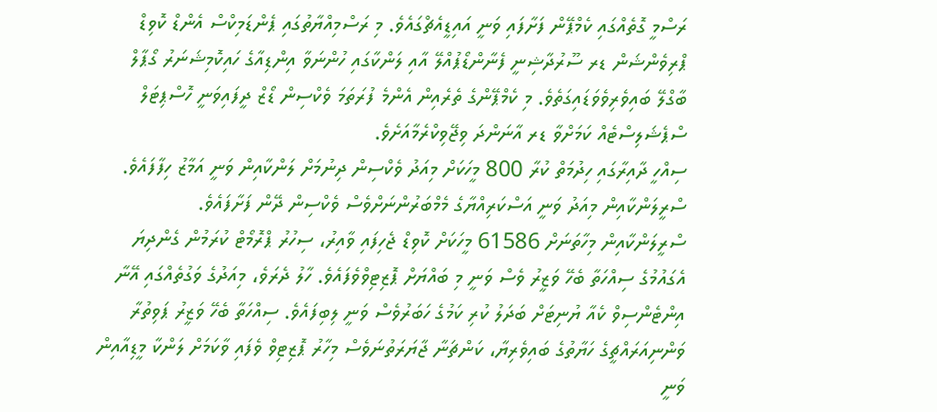ރަސްމީ ގޮތެއްގައި ކެމްޕޭން ފަށާފައި ވަނީ އައިޑީއެޗްގައެވެ. މި ރަސްމިއްޔާތުގައި ޕެންޑަމިކްސް އެންޑް ކޮވިޑް ޕްރިވެންޝަން ޑރ ސޫރުދާޝިނީ ފެނާންޑޯޕުއްލޭ އާއި ލަންކާގައި ހުންނަވާ އިންޑިއާގެ ހައިކޮމިޝަނަރު ގޯޕާލް ބާގްލޭ ބައިވެރިވެވަޑައިގަތެވެ. މި ކެމްޕޭންގެ ތެރެއިން އެންމެ ފުރަތަމަ ވެކްސިން ޑޯޒް ދީފައިވަނީ ހޮސްޕިޓަލް ސްޕެޝަލިސްޓެއް ކަމަށްވާ ޑރ އާނަންދަ ވިޖޭވިކްރެމާއަށެވެ.
ސިއްހީ ދާއިރާގައި ހިދުމަތް ކުރާ 800 މީހަކަށް މިއަދު ވެކްސިން ދިނުމަށް ލަންކާއިން ވަނީ އަމާޒު ހިފާފައެވެ. ސްރީލަންކާއިން މިއަދު ވަނީ އަސްކަރިއްޔާގެ މެމްބަރުންނަށްވެސް ވެކްސިން ދޭން ފަށާފައެވެ.
ސްރީލަންކާއިން މިހާތަނަށް 61586 މީހަކަށް ކޮވިޑް ޖެހިފައި ވާއިރު، ސިހުރު ޕްރޮމޯޓް ކުރަމުން ގެންދިޔަ އެގައުމުގެ ސިއްހަތާ ބެހޭ ވަޒީރު ވެސް ވަނީ މި ބައްޔަށް ޕޮޒިޓިވްވެފައެވެ. ހާލު ދެރަވެ، މިއަދުގެ ވަގުތެއްގައި އޭނާ އިންޓެންސިވް ކެއާ ޔުނިޓަށް ބަދަލު ކުރި ކަމުގެ ހަބަރުވެސް ވަނީ ލިބިފައެވެ. ސިއްހަތާ ބެހޭ ވަޒީރު ޕަވިތުރާ ވަންނިއަރައްޗީގެ ހަޔާތުގެ ބައިވެރިޔާ، ކަންޗަނާ ޖާޔަރަތުނަވެސް މިހާރު ޕޮޒިޓިވް ވެފައި ވާކަމަށް ލަންކާ މީޑިއާއިން ވަނީ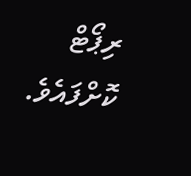ރިޕޯޓް ކޮށްފައެވެ.